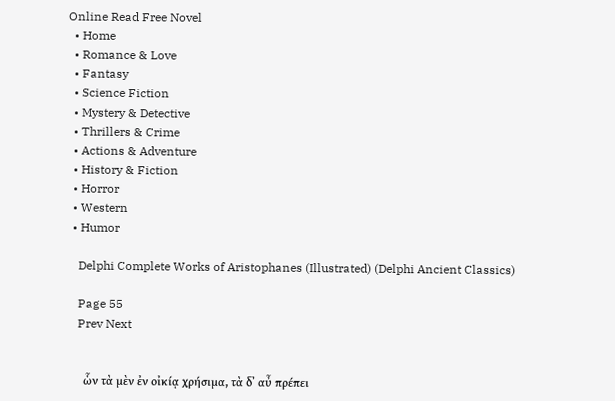Online Read Free Novel
  • Home
  • Romance & Love
  • Fantasy
  • Science Fiction
  • Mystery & Detective
  • Thrillers & Crime
  • Actions & Adventure
  • History & Fiction
  • Horror
  • Western
  • Humor

    Delphi Complete Works of Aristophanes (Illustrated) (Delphi Ancient Classics)

    Page 55
    Prev Next


      ὧν τὰ μὲν ἐν οἰκίᾳ χρήσιμα, τὰ δ᾽ αὖ πρέπει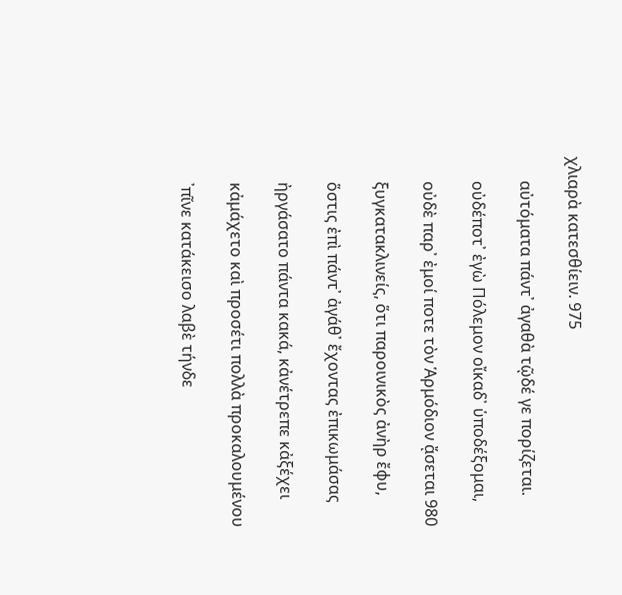χλιαρὰ κατεσθίειν. 975

      αὐτόματα πάντ᾽ ἀγαθὰ τῷδέ γε πορίζεται.

      οὐδέποτ᾽ ἐγὼ Πόλεμον οἴκαδ᾽ ὑποδέξομαι,

      οὐδὲ παρ᾽ ἐμοί ποτε τὸν Ἁρμόδιον ᾄσεται 980

      ξυγκατακλινείς, ὅτι παροινικὸς ἀνὴρ ἔφυ,

      ὅστις ἐπὶ πάντ᾽ ἀγάθ᾽ ἔχοντας ἐπικωμάσας

      ἠργάσατο πάντα κακά, κἀνέτρεπε κἀξέχει

      κἀμάχετο καὶ προσέτι πολλὰ προκαλουμένου

      ᾽πῖνε κατάκεισο λαβὲ τήνδε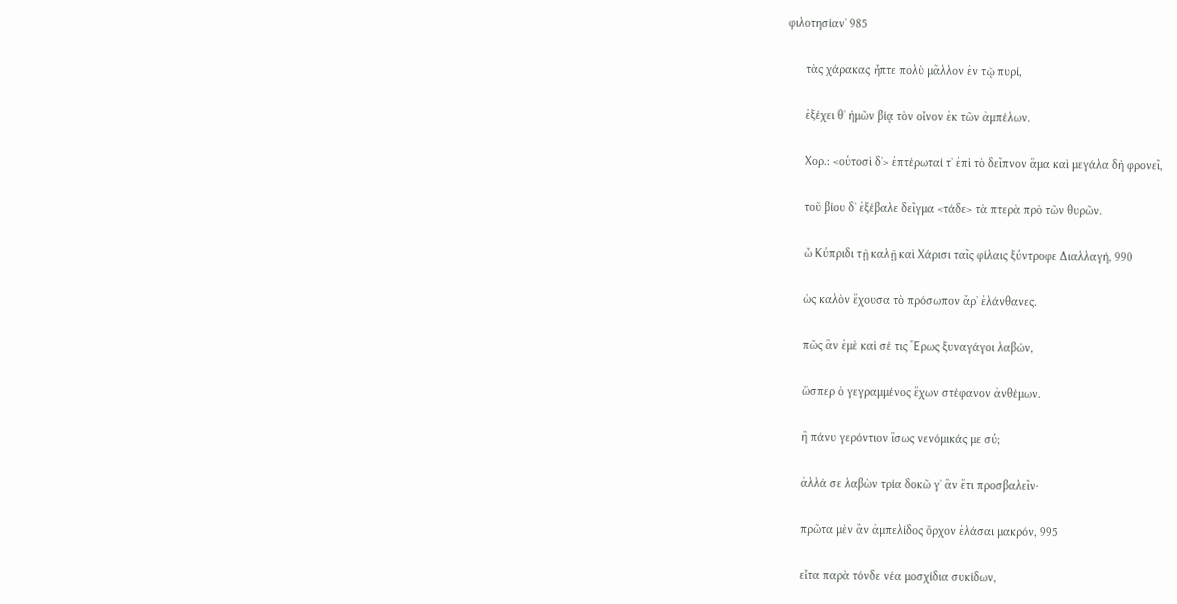φιλοτησίαν᾽ 985

      τὰς χάρακας ἧπτε πολὺ μᾶλλον ἐν τῷ πυρί,

      ἐξέχει θ᾽ ἡμῶν βίᾳ τὸν οἶνον ἐκ τῶν ἀμπέλων.

      Χορ.: <οὑτοσὶ δ᾽> ἐπτέρωταί τ᾽ ἐπὶ τὸ δεῖπνον ἅμα καὶ μεγάλα δὴ φρονεῖ,

      τοῦ βίου δ᾽ ἐξέβαλε δεῖγμα <τάδε> τὰ πτερὰ πρὸ τῶν θυρῶν.

      ὦ Κύπριδι τῇ καλῇ καὶ Χάρισι ταῖς φίλαις ξύντροφε Διαλλαγή, 990

      ὡς καλὸν ἔχουσα τὸ πρόσωπον ἄρ᾽ ἐλάνθανες.

      πῶς ἂν ἐμὲ καὶ σέ τις Ἔρως ξυναγάγοι λαβών,

      ὥσπερ ὁ γεγραμμένος ἔχων στέφανον ἀνθέμων.

      ἢ πάνυ γερόντιον ἴσως νενόμικάς με σύ;

      ἀλλά σε λαβὼν τρία δοκῶ γ᾽ ἂν ἔτι προσβαλεῖν·

      πρῶτα μὲν ἂν ἀμπελίδος ὄρχον ἐλάσαι μακρόν, 995

      εἶτα παρὰ τόνδε νέα μοσχίδια συκίδων,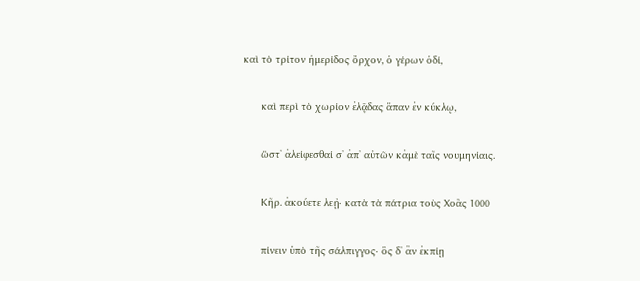καὶ τὸ τρίτον ἡμερίδος ὄρχον, ὁ γέρων ὁδί,

      καὶ περὶ τὸ χωρίον ἐλᾷδας ἅπαν ἐν κύκλῳ,

      ὥστ᾽ ἀλείφεσθαί σ᾽ ἀπ᾽ αὐτῶν κἀμὲ ταῖς νουμηνίαις.

      Κῆρ. ἀκούετε λεᾐ· κατὰ τὰ πάτρια τοὺς Χοᾶς 1000

      πίνειν ὑπὸ τῆς σάλπιγγος· ὃς δ᾽ ἂν ἐκπίῃ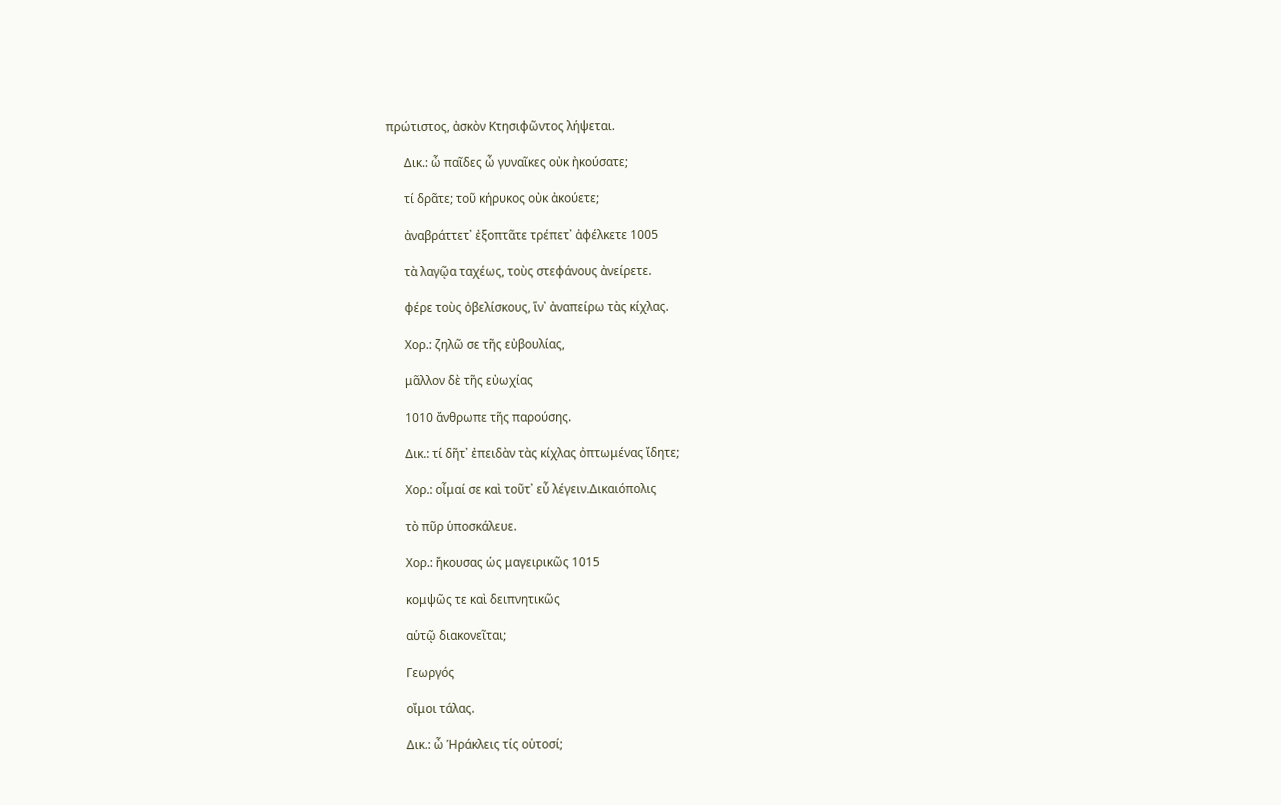πρώτιστος, ἀσκὸν Κτησιφῶντος λήψεται.

      Δικ.: ὦ παῖδες ὦ γυναῖκες οὐκ ἠκούσατε;

      τί δρᾶτε; τοῦ κήρυκος οὐκ ἀκούετε;

      ἀναβράττετ᾽ ἐξοπτᾶτε τρέπετ᾽ ἀφέλκετε 1005

      τὰ λαγῷα ταχέως, τοὺς στεφάνους ἀνείρετε.

      φέρε τοὺς ὀβελίσκους, ἵν᾽ ἀναπείρω τὰς κίχλας.

      Χορ.: ζηλῶ σε τῆς εὐβουλίας,

      μᾶλλον δὲ τῆς εὐωχίας

      1010 ἄνθρωπε τῆς παρούσης.

      Δικ.: τί δῆτ᾽ ἐπειδὰν τὰς κίχλας ὀπτωμένας ἴδητε;

      Χορ.: οἶμαί σε καὶ τοῦτ᾽ εὖ λέγειν.Δικαιόπολις

      τὸ πῦρ ὑποσκάλευε.

      Χορ.: ἤκουσας ὡς μαγειρικῶς 1015

      κομψῶς τε καὶ δειπνητικῶς

      αὑτῷ διακονεῖται;

      Γεωργός

      οἴμοι τάλας.

      Δικ.: ὦ Ἡράκλεις τίς οὑτοσί;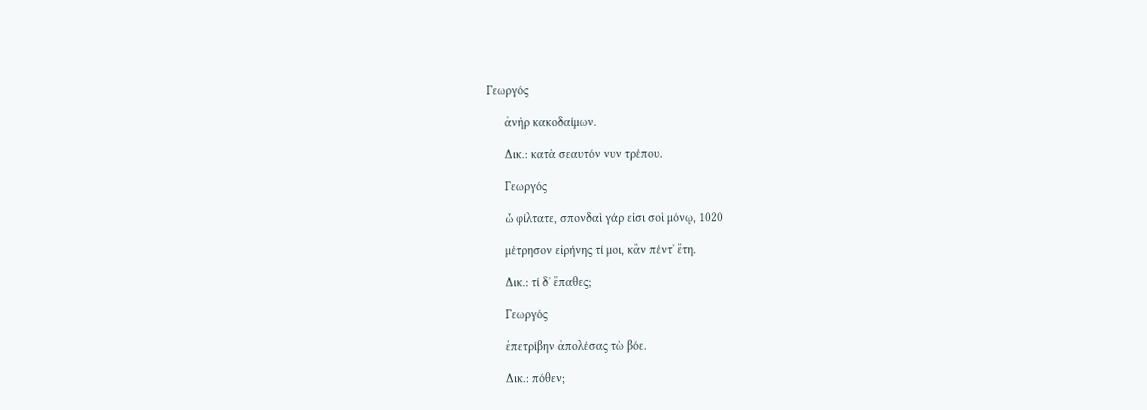Γεωργός

      ἀνὴρ κακοδαίμων.

      Δικ.: κατὰ σεαυτόν νυν τρέπου.

      Γεωργός

      ὦ φίλτατε, σπονδαὶ γάρ εἰσι σοὶ μόνῳ, 1020

      μέτρησον εἰρήνης τί μοι, κἂν πέντ᾽ ἔτη.

      Δικ.: τί δ᾽ ἔπαθες;

      Γεωργός

      ἐπετρίβην ἀπολέσας τὼ βόε.

      Δικ.: πόθεν;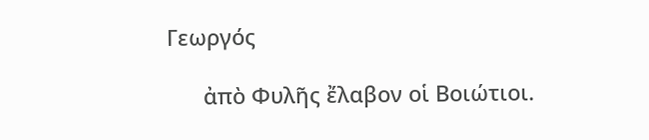Γεωργός

      ἀπὸ Φυλῆς ἔλαβον οἱ Βοιώτιοι.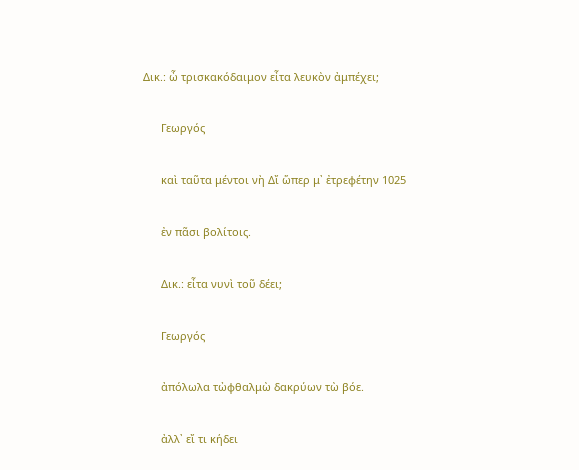Δικ.: ὦ τρισκακόδαιμον εἶτα λευκὸν ἀμπέχει;

      Γεωργός

      καὶ ταῦτα μέντοι νὴ Δἴ ὥπερ μ᾽ ἐτρεφέτην 1025

      ἐν πᾶσι βολίτοις.

      Δικ.: εἶτα νυνὶ τοῦ δέει;

      Γεωργός

      ἀπόλωλα τὠφθαλμὼ δακρύων τὼ βόε.

      ἀλλ᾽ εἴ τι κήδει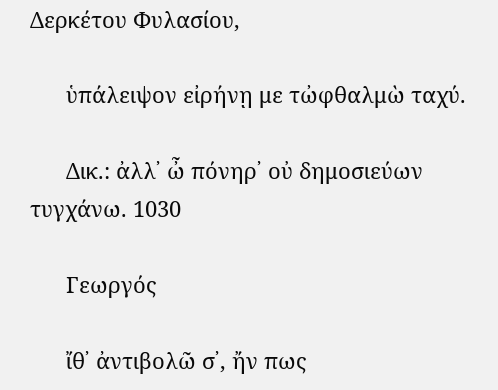Δερκέτου Φυλασίου,

      ὑπάλειψον εἰρήνῃ με τὠφθαλμὼ ταχύ.

      Δικ.: ἀλλ᾽ ὦ πόνηρ᾽ οὐ δημοσιεύων τυγχάνω. 1030

      Γεωργός

      ἴθ᾽ ἀντιβολῶ σ᾽, ἤν πως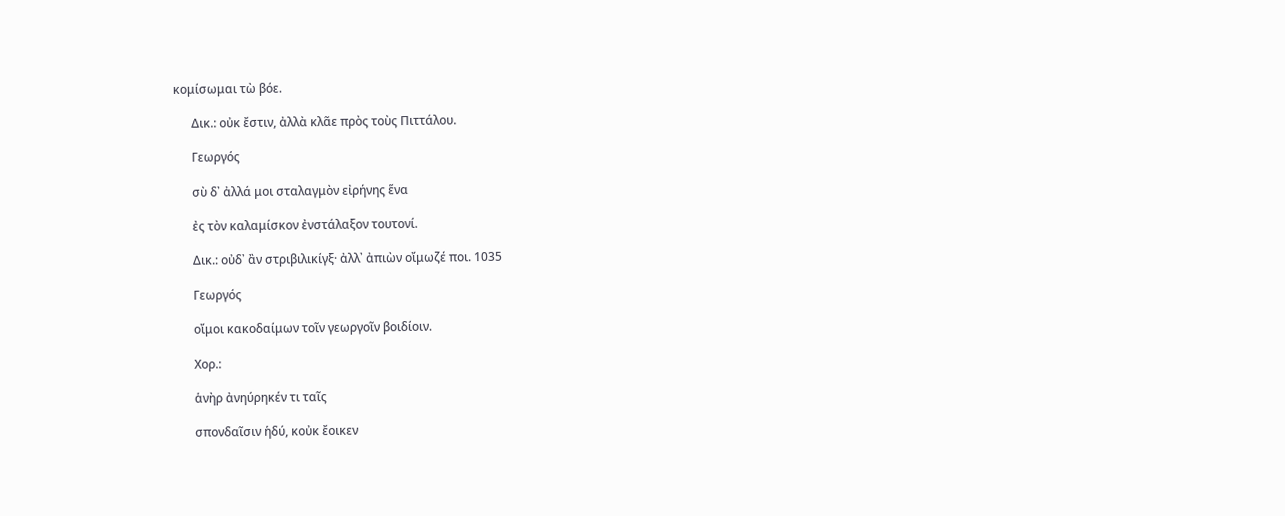κομίσωμαι τὼ βόε.

      Δικ.: οὐκ ἔστιν, ἀλλὰ κλᾶε πρὸς τοὺς Πιττάλου.

      Γεωργός

      σὺ δ᾽ ἀλλά μοι σταλαγμὸν εἰρήνης ἕνα

      ἐς τὸν καλαμίσκον ἐνστάλαξον τουτονί.

      Δικ.: οὐδ᾽ ἂν στριβιλικίγξ· ἀλλ᾽ ἀπιὼν οἴμωζέ ποι. 1035

      Γεωργός

      οἴμοι κακοδαίμων τοῖν γεωργοῖν βοιδίοιν.

      Χορ.:

      ἁνὴρ ἀνηύρηκέν τι ταῖς

      σπονδαῖσιν ἡδύ, κοὐκ ἔοικεν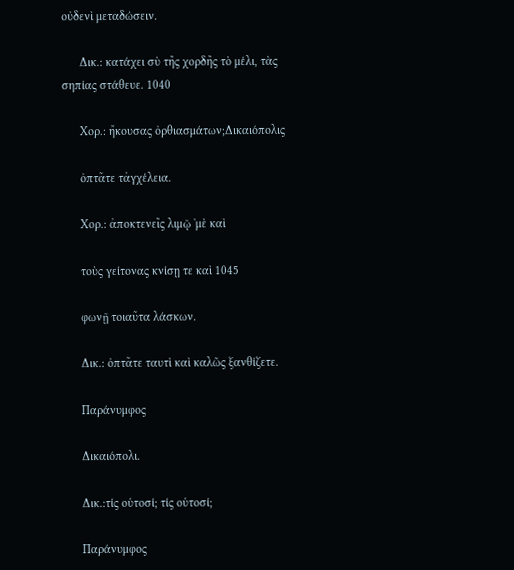οὐδενὶ μεταδώσειν.

      Δικ.: κατάχει σὺ τῆς χορδῆς τὸ μέλι, τὰς σηπίας στάθευε. 1040

      Χορ.: ἤκουσας ὀρθιασμάτων;Δικαιόπολις

      ὀπτᾶτε τἀγχέλεια.

      Χορ.: ἀποκτενεῖς λιμῷ ᾽μὲ καὶ

      τοὺς γείτονας κνίσῃ τε καὶ 1045

      φωνῇ τοιαῦτα λάσκων.

      Δικ.: ὀπτᾶτε ταυτὶ καὶ καλῶς ξανθίζετε.

      Παράνυμφος

      Δικαιόπολι.

      Δικ.:τίς οὑτοσί; τίς οὑτοσί;

      Παράνυμφος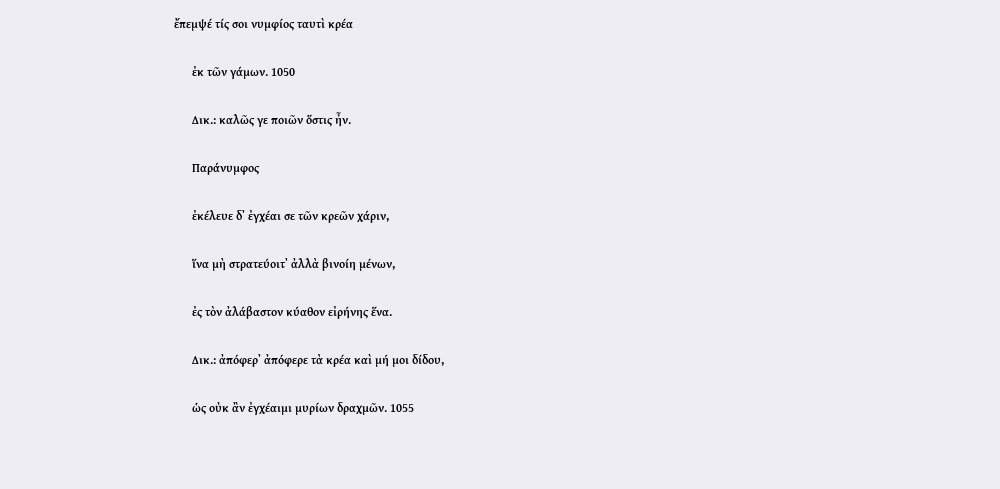ἔπεμψέ τίς σοι νυμφίος ταυτὶ κρέα

      ἐκ τῶν γάμων. 1050

      Δικ.: καλῶς γε ποιῶν ὅστις ἦν.

      Παράνυμφος

      ἐκέλευε δ᾽ ἐγχέαι σε τῶν κρεῶν χάριν,

      ἵνα μὴ στρατεύοιτ᾽ ἀλλὰ βινοίη μένων,

      ἐς τὸν ἀλάβαστον κύαθον εἰρήνης ἕνα.

      Δικ.: ἀπόφερ᾽ ἀπόφερε τὰ κρέα καὶ μή μοι δίδου,

      ὡς οὐκ ἂν ἐγχέαιμι μυρίων δραχμῶν. 1055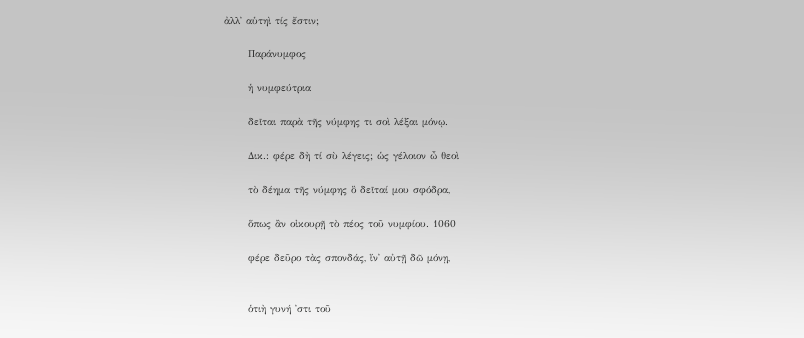ἀλλ᾽ αὑτηὶ τίς ἔστιν;

      Παράνυμφος

      ἡ νυμφεύτρια

      δεῖται παρὰ τῆς νύμφης τι σοὶ λέξαι μόνῳ.

      Δικ.: φέρε δὴ τί σὺ λέγεις; ὡς γέλοιον ὦ θεοὶ

      τὸ δέημα τῆς νύμφης ὃ δεῖταί μου σφόδρα,

      ὅπως ἂν οἰκουρῇ τὸ πέος τοῦ νυμφίου. 1060

      φέρε δεῦρο τὰς σπονδάς, ἵν᾽ αὐτῇ δῶ μόνῃ,


      ὁτιὴ γυνή ᾽στι τοῦ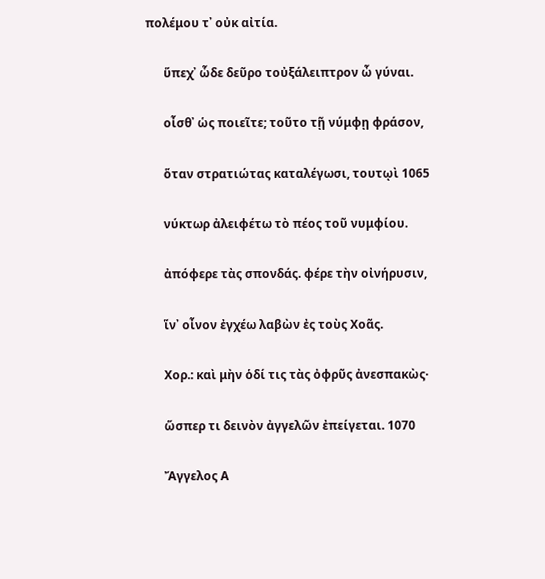πολέμου τ᾽ οὐκ αἰτία.

      ὕπεχ᾽ ὧδε δεῦρο τοὐξάλειπτρον ὦ γύναι.

      οἶσθ᾽ ὡς ποιεῖτε; τοῦτο τῇ νύμφῃ φράσον,

      ὅταν στρατιώτας καταλέγωσι, τουτῳὶ 1065

      νύκτωρ ἀλειφέτω τὸ πέος τοῦ νυμφίου.

      ἀπόφερε τὰς σπονδάς. φέρε τὴν οἰνήρυσιν,

      ἵν᾽ οἶνον ἐγχέω λαβὼν ἐς τοὺς Χοᾶς.

      Χορ.: καὶ μὴν ὁδί τις τὰς ὀφρῦς ἀνεσπακὼς·

      ὥσπερ τι δεινὸν ἀγγελῶν ἐπείγεται. 1070

      Ἄγγελος Α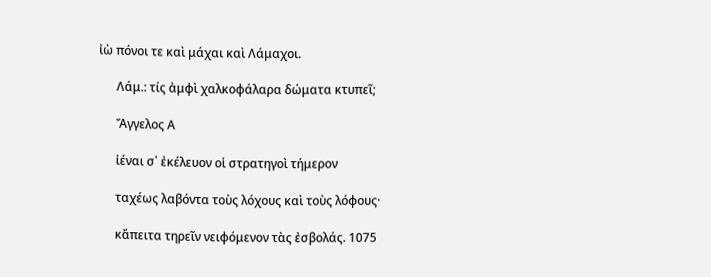ἰὼ πόνοι τε καὶ μάχαι καὶ Λάμαχοι.

      Λάμ.: τίς ἀμφὶ χαλκοφάλαρα δώματα κτυπεῖ;

      Ἄγγελος Α

      ἰέναι σ᾽ ἐκέλευον οἱ στρατηγοὶ τήμερον

      ταχέως λαβόντα τοὺς λόχους καὶ τοὺς λόφους·

      κἄπειτα τηρεῖν νειφόμενον τὰς ἐσβολάς. 1075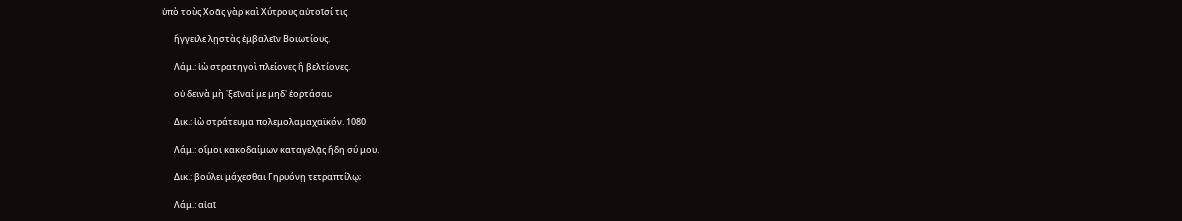ὑπὸ τοὺς Χοᾶς γὰρ καὶ Χύτρους αὐτοῖσί τις

      ἤγγειλε λῃστὰς ἐμβαλεῖν Βοιωτίους.

      Λάμ.: ἰὼ στρατηγοὶ πλείονες ἢ βελτίονες.

      οὐ δεινὰ μὴ ᾽ξεῖναί με μηδ᾽ ἑορτάσαι;

      Δικ.: ἰὼ στράτευμα πολεμολαμαχαϊκόν. 1080

      Λάμ.: οἴμοι κακοδαίμων καταγελᾷς ἤδη σύ μου.

      Δικ.: βούλει μάχεσθαι Γηρυόνῃ τετραπτίλῳ;

      Λάμ.: αἰαῖ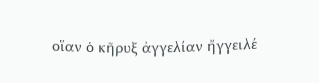οἵαν ὁ κῆρυξ ἀγγελίαν ἤγγειλέ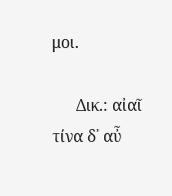μοι.

      Δικ.: αἰαῖ τίνα δ᾽ αὖ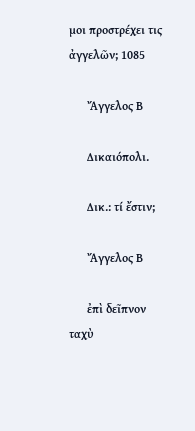μοι προστρέχει τις ἀγγελῶν; 1085

      Ἄγγελος Β

      Δικαιόπολι.

      Δικ.: τί ἔστιν;

      Ἄγγελος Β

      ἐπὶ δεῖπνον ταχὺ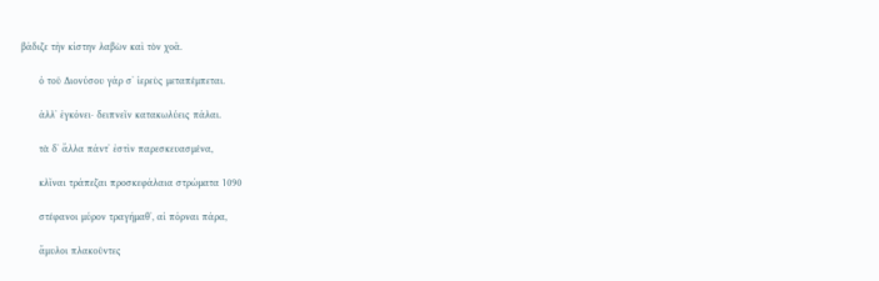βάδιζε τὴν κίστην λαβὼν καὶ τὸν χοᾶ.

      ὁ τοῦ Διονύσου γάρ σ᾽ ἱερεὺς μεταπέμπεται.

      ἀλλ᾽ ἐγκόνει· δειπνεῖν κατακωλύεις πάλαι.

      τὰ δ᾽ ἄλλα πάντ᾽ ἐστὶν παρεσκευασμένα,

      κλῖναι τράπεζαι προσκεφάλαια στρώματα 1090

      στέφανοι μύρον τραγήμαθ᾽, αἱ πόρναι πάρα,

      ἄμυλοι πλακοῦντες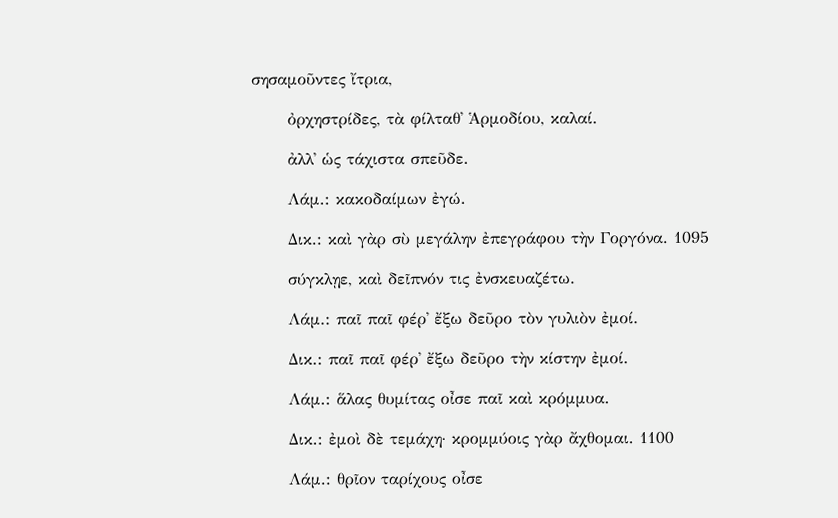σησαμοῦντες ἴτρια,

      ὀρχηστρίδες, τὰ φίλταθ᾽ Ἁρμοδίου, καλαί.

      ἀλλ᾽ ὡς τάχιστα σπεῦδε.

      Λάμ.: κακοδαίμων ἐγώ.

      Δικ.: καὶ γὰρ σὺ μεγάλην ἐπεγράφου τὴν Γοργόνα. 1095

      σύγκλῃε, καὶ δεῖπνόν τις ἐνσκευαζέτω.

      Λάμ.: παῖ παῖ φέρ᾽ ἔξω δεῦρο τὸν γυλιὸν ἐμοί.

      Δικ.: παῖ παῖ φέρ᾽ ἔξω δεῦρο τὴν κίστην ἐμοί.

      Λάμ.: ἅλας θυμίτας οἶσε παῖ καὶ κρόμμυα.

      Δικ.: ἐμοὶ δὲ τεμάχη· κρομμύοις γὰρ ἄχθομαι. 1100

      Λάμ.: θρῖον ταρίχους οἶσε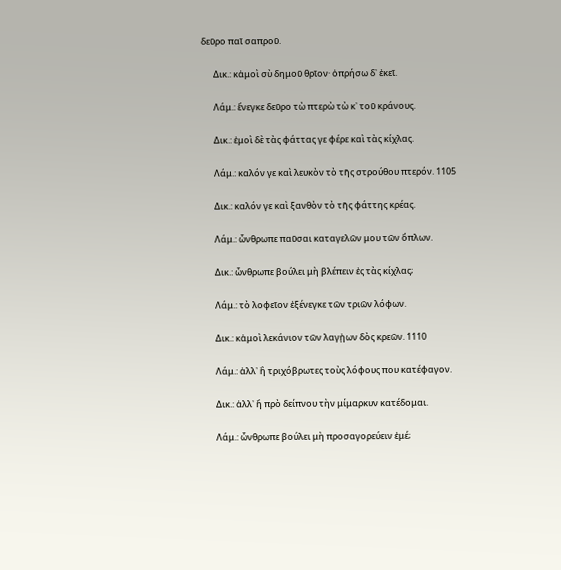δεῦρο παῖ σαπροῦ.

      Δικ.: κἀμοὶ σὺ δημοῦ θρῖον· ὀπρήσω δ᾽ ἐκεῖ.

      Λάμ.: ἔνεγκε δεῦρο τὼ πτερὼ τὼ κ᾽ τοῦ κράνους.

      Δικ.: ἐμοὶ δὲ τὰς φάττας γε φέρε καὶ τὰς κίχλας.

      Λάμ.: καλόν γε καὶ λευκὸν τὸ τῆς στρούθου πτερόν. 1105

      Δικ.: καλόν γε καὶ ξανθὸν τὸ τῆς φάττης κρέας.

      Λάμ.: ὦνθρωπε παῦσαι καταγελῶν μου τῶν ὅπλων.

      Δικ.: ὦνθρωπε βούλει μὴ βλέπειν ἐς τὰς κίχλας;

      Λάμ.: τὸ λοφεῖον ἐξένεγκε τῶν τριῶν λόφων.

      Δικ.: κἀμοὶ λεκάνιον τῶν λαγᾐων δὸς κρεῶν. 1110

      Λάμ.: ἀλλ᾽ ἢ τριχόβρωτες τοὺς λόφους που κατέφαγον.

      Δικ.: ἀλλ᾽ ἤ πρὸ δείπνου τὴν μίμαρκυν κατέδομαι.

      Λάμ.: ὦνθρωπε βούλει μὴ προσαγορεύειν ἐμέ;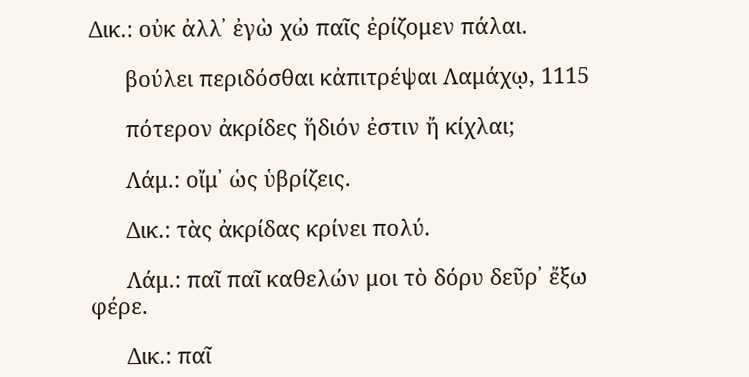Δικ.: οὐκ ἀλλ᾽ ἐγὼ χὠ παῖς ἐρίζομεν πάλαι.

      βούλει περιδόσθαι κἀπιτρέψαι Λαμάχῳ, 1115

      πότερον ἀκρίδες ἥδιόν ἐστιν ἤ κίχλαι;

      Λάμ.: οἴμ᾽ ὡς ὑβρίζεις.

      Δικ.: τὰς ἀκρίδας κρίνει πολύ.

      Λάμ.: παῖ παῖ καθελών μοι τὸ δόρυ δεῦρ᾽ ἔξω φέρε.

      Δικ.: παῖ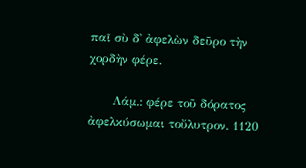παῖ σὺ δ᾽ ἀφελὼν δεῦρο τὴν χορδὴν φέρε.

      Λάμ.: φέρε τοῦ δόρατος ἀφελκύσωμαι τοὔλυτρον. 1120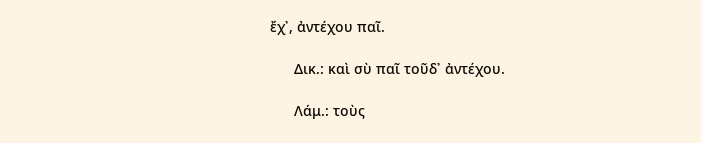ἔχ᾽, ἀντέχου παῖ.

      Δικ.: καὶ σὺ παῖ τοῦδ᾽ ἀντέχου.

      Λάμ.: τοὺς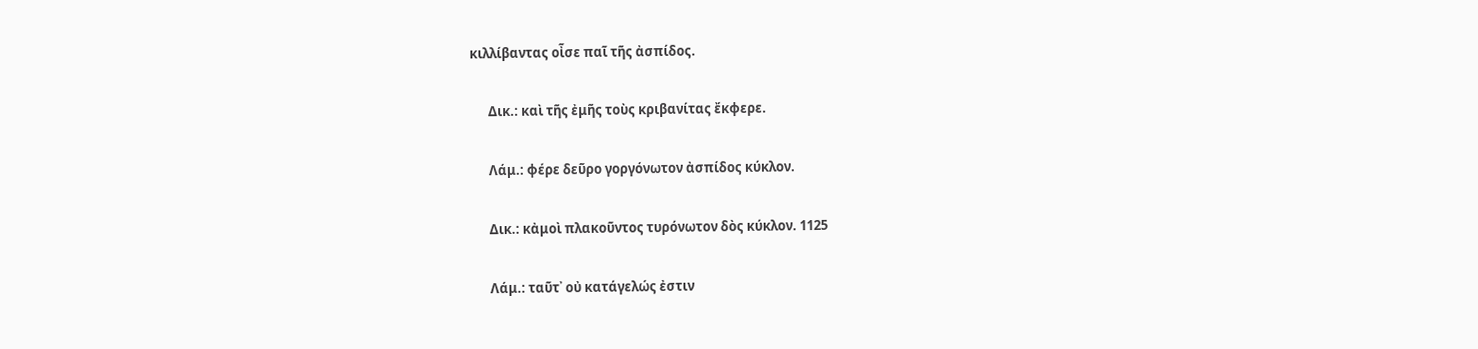κιλλίβαντας οἶσε παῖ τῆς ἀσπίδος.

      Δικ.: καὶ τῆς ἐμῆς τοὺς κριβανίτας ἔκφερε.

      Λάμ.: φέρε δεῦρο γοργόνωτον ἀσπίδος κύκλον.

      Δικ.: κἀμοὶ πλακοῦντος τυρόνωτον δὸς κύκλον. 1125

      Λάμ.: ταῦτ᾽ οὐ κατάγελώς ἐστιν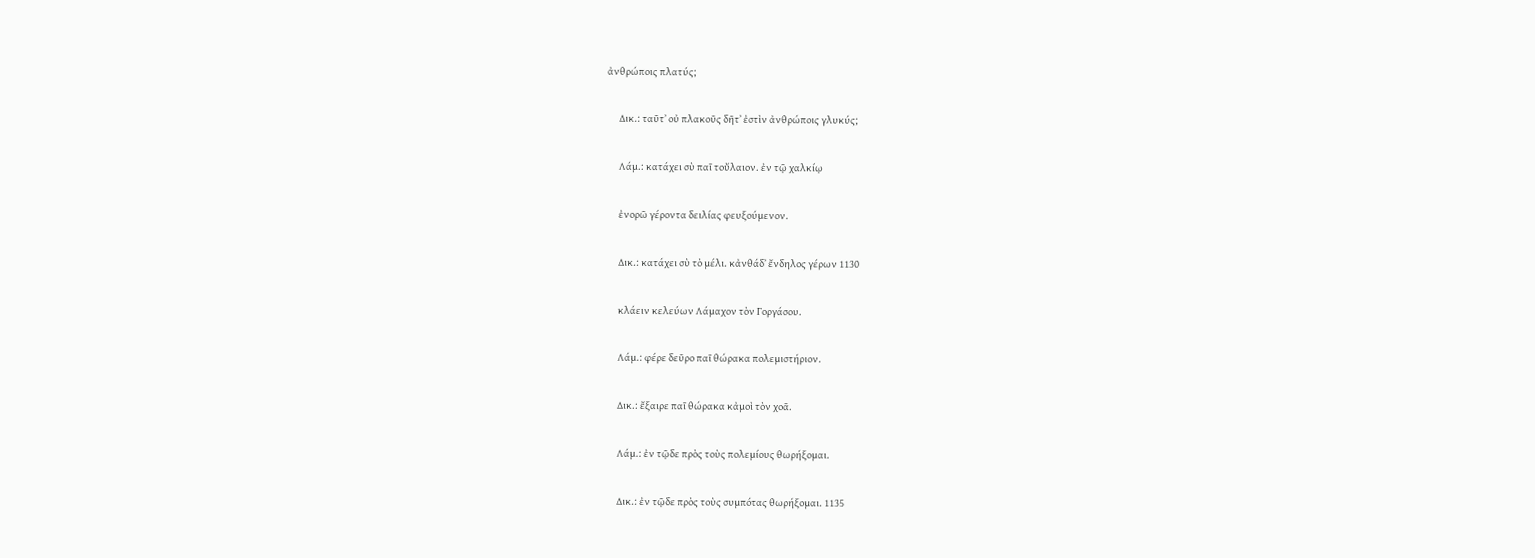ἀνθρώποις πλατύς;

      Δικ.: ταῦτ᾽ οὐ πλακοῦς δῆτ᾽ ἐστὶν ἀνθρώποις γλυκύς;

      Λάμ.: κατάχει σὺ παῖ τοὔλαιον. ἐν τῷ χαλκίῳ

      ἐνορῶ γέροντα δειλίας φευξούμενον.

      Δικ.: κατάχει σὺ τὸ μέλι. κἀνθάδ᾽ ἔνδηλος γέρων 1130

      κλάειν κελεύων Λάμαχον τὸν Γοργάσου.

      Λάμ.: φέρε δεῦρο παῖ θώρακα πολεμιστήριον.

      Δικ.: ἔξαιρε παῖ θώρακα κἀμοὶ τὸν χοᾶ.

      Λάμ.: ἐν τῷδε πρὸς τοὺς πολεμίους θωρήξομαι.

      Δικ.: ἐν τῷδε πρὸς τοὺς συμπότας θωρήξομαι. 1135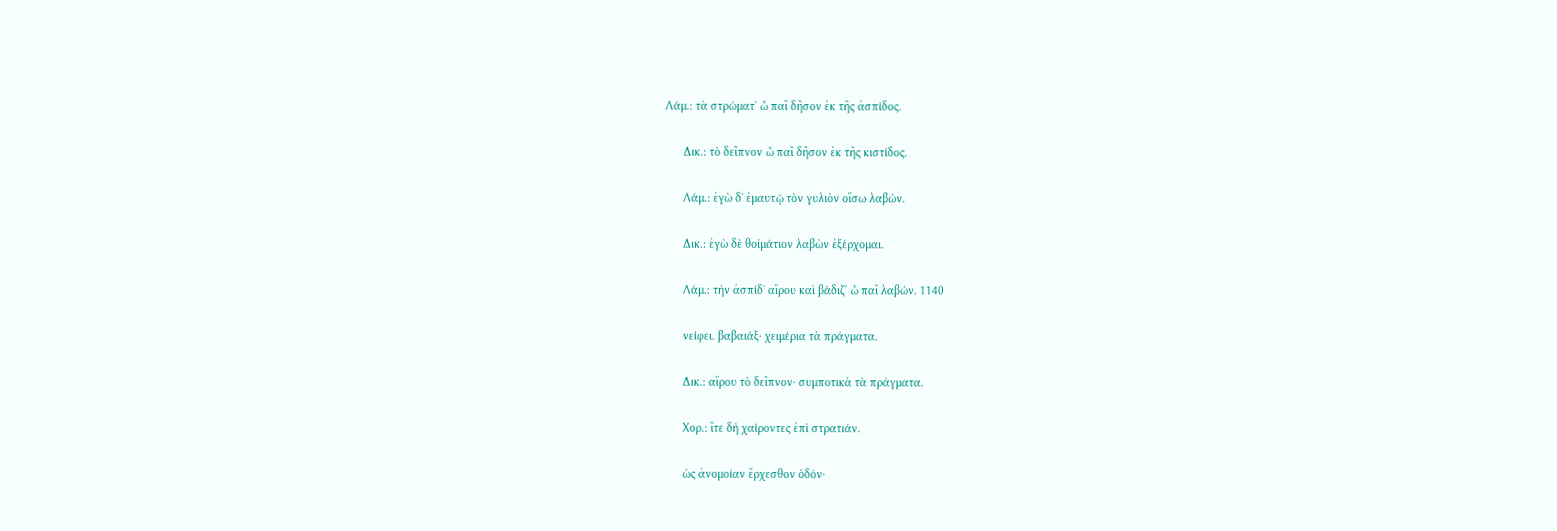Λάμ.: τὰ στρώματ᾽ ὦ παῖ δῆσον ἐκ τῆς ἀσπίδος.

      Δικ.: τὸ δεῖπνον ὦ παῖ δῆσον ἐκ τῆς κιστίδος.

      Λάμ.: ἐγὼ δ᾽ ἐμαυτῷ τὸν γυλιὸν οἴσω λαβών.

      Δικ.: ἐγὼ δὲ θοἰμάτιον λαβὼν ἐξέρχομαι.

      Λάμ.: τὴν ἀσπίδ᾽ αἴρου καὶ βάδιζ᾽ ὦ παῖ λαβών. 1140

      νείφει. βαβαιάξ· χειμέρια τὰ πράγματα.

      Δικ.: αἴρου τὸ δεῖπνον· συμποτικὰ τὰ πράγματα.

      Χορ.: ἴτε δὴ χαίροντες ἐπὶ στρατιάν.

      ὡς ἀνομοίαν ἔρχεσθον ὁδόν·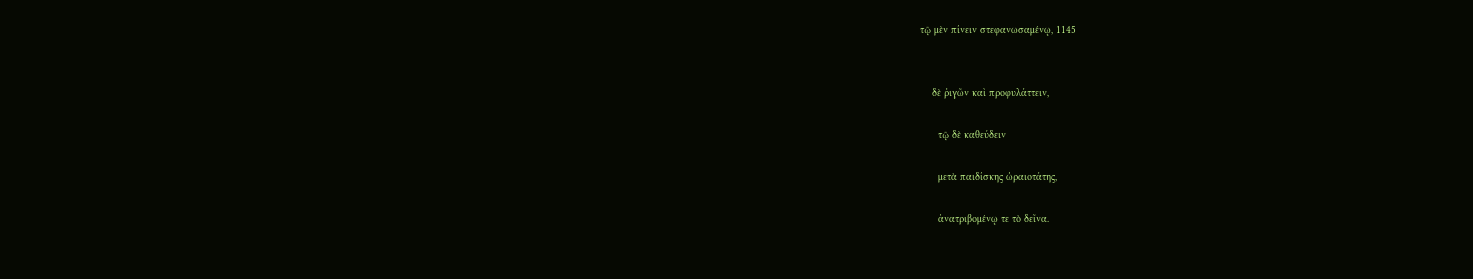τῷ μὲν πίνειν στεφανωσαμένῳ, 1145


    δὲ ῥιγῶν καὶ προφυλάττειν,

      τῷ δὲ καθεύδειν

      μετὰ παιδίσκης ὡραιοτάτης,

      ἀνατριβομένῳ τε τὸ δεῖνα.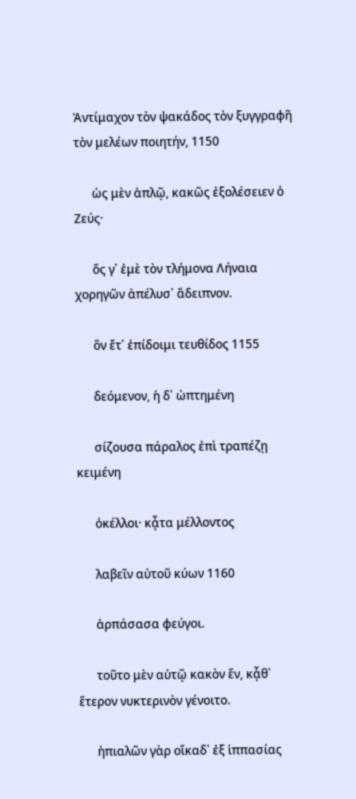Ἀντίμαχον τὸν ψακάδος τὸν ξυγγραφῆ τὸν μελέων ποιητήν, 1150

      ὡς μὲν ἁπλῷ, κακῶς ἐξολέσειεν ὁ Ζεύς·

      ὅς γ᾽ ἐμὲ τὸν τλήμονα Λήναια χορηγῶν ἀπέλυσ᾽ ἄδειπνον.

      ὃν ἔτ᾽ ἐπίδοιμι τευθίδος 1155

      δεόμενον, ἡ δ᾽ ὠπτημένη

      σίζουσα πάραλος ἐπὶ τραπέζῃ κειμένη

      ὀκέλλοι· κᾆτα μέλλοντος

      λαβεῖν αὐτοῦ κύων 1160

      ἁρπάσασα φεύγοι.

      τοῦτο μὲν αὐτῷ κακὸν ἕν, κᾆθ᾽ ἕτερον νυκτερινὸν γένοιτο.

      ἠπιαλῶν γὰρ οἴκαδ᾽ ἐξ ἱππασίας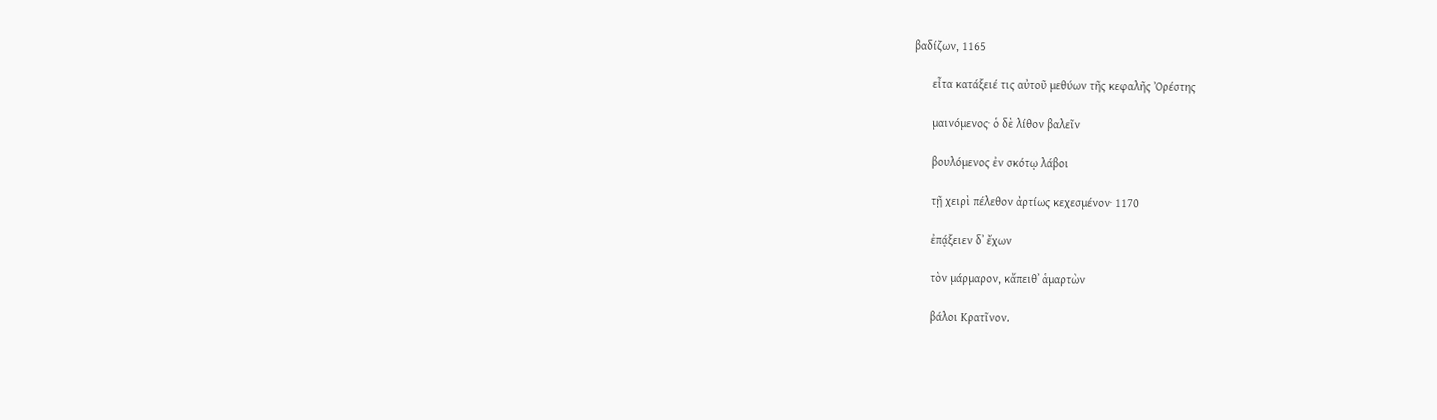βαδίζων, 1165

      εἶτα κατάξειέ τις αὐτοῦ μεθύων τῆς κεφαλῆς Ὀρέστης

      μαινόμενος· ὁ δὲ λίθον βαλεῖν

      βουλόμενος ἐν σκότῳ λάβοι

      τῇ χειρὶ πέλεθον ἀρτίως κεχεσμένον· 1170

      ἐπᾴξειεν δ᾽ ἔχων

      τὸν μάρμαρον, κἄπειθ᾽ ἁμαρτὼν

      βάλοι Κρατῖνον.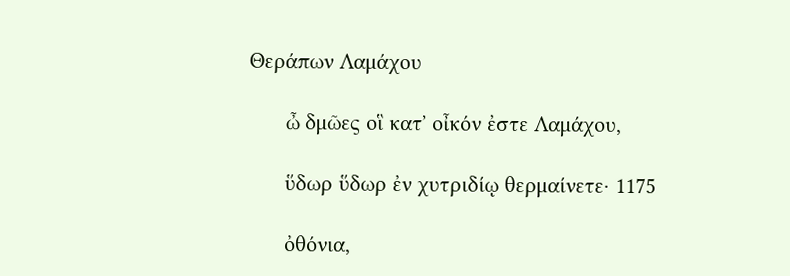Θεράπων Λαμάχου

      ὦ δμῶες οἳ κατ᾽ οἶκόν ἐστε Λαμάχου,

      ὕδωρ ὕδωρ ἐν χυτριδίῳ θερμαίνετε· 1175

      ὀθόνια,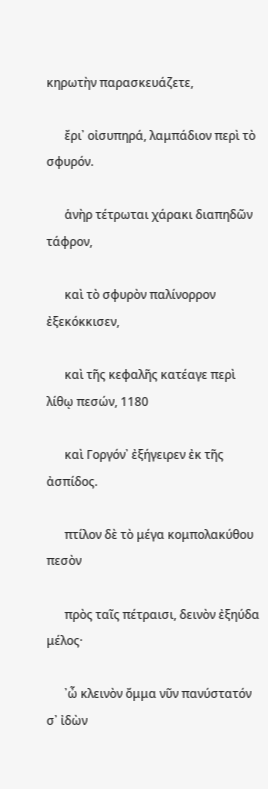κηρωτὴν παρασκευάζετε,

      ἔρι᾽ οἰσυπηρά, λαμπάδιον περὶ τὸ σφυρόν.

      ἁνὴρ τέτρωται χάρακι διαπηδῶν τάφρον,

      καὶ τὸ σφυρὸν παλίνορρον ἐξεκόκκισεν,

      καὶ τῆς κεφαλῆς κατέαγε περὶ λίθῳ πεσών, 1180

      καὶ Γοργόν᾽ ἐξήγειρεν ἐκ τῆς ἀσπίδος.

      πτίλον δὲ τὸ μέγα κομπολακύθου πεσὸν

      πρὸς ταῖς πέτραισι, δεινὸν ἐξηύδα μέλος·

      ᾽ὦ κλεινὸν ὄμμα νῦν πανύστατόν σ᾽ ἰδὼν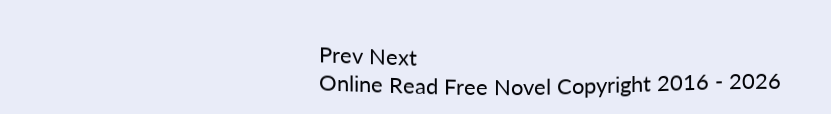Prev Next
Online Read Free Novel Copyright 2016 - 2026